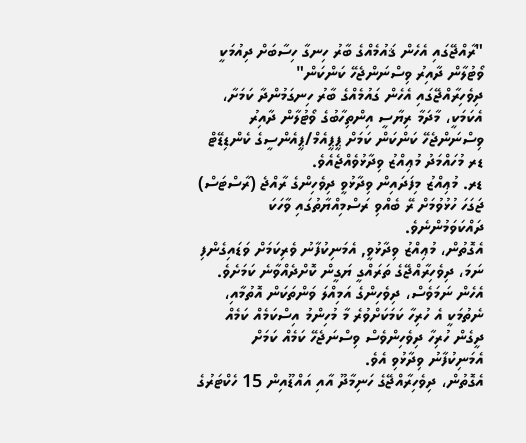"ރާއްޖޭގައި އެހެން ޤައުމެއްގެ ބާރު ހިނގާ ހިސާބަށް ދިއުމަކީ ވޯޓުލާން ދާއިރު ވިސްނަންޖެހޭ ކަންކަން"
ދިވެހިރާއްޖޭގައި އެހެން ގައުމެއްގެ ބާރު ހިނގަމުންދާ ކަމަށާ، އެކަމަކީ، މާދަމާ ރިޔާސީ އިންތިހާބުގެ ވޯޓުލާން ދާއިރު ވިސްނަންޖެހޭ ކަންކަން ކަމަށް ޕީޕީއެމް/ޕީއެންސީގެ ކެންޑިޑޭޓް ޑރ މުހައްމަދު މުޢިއްޒު ވިދާޅުވެއްޖެއެވެ.
ޑރ. މުޢިއްޒު މިފަދައިން ވިދާޅުވީ ދިވެހިންގެ ރާއްޖެ (ރާސްޓަސް) ޖަގަހަ ހުޅުވުމަށް ރޭ ބެއްވި ރަސްމިއްޔާތުގައި ވާހަކަ ދައްކަވަމުންނެވެ.
އެގޮތުން، މުޢިއްޒު ވިދާޅުވީ, އެމަނިކުފާނު ވެރިކަމަށް ވަޑައިގެންފި ނަމަ، ދިވެހިރާއްޖޭގެ ތަރައްގީ ޔަގީން ކޮށްދެއްވާނެ ކަމަށެވެ. އެހެން ނަމަވެސް، ދިވެހިންގެ އަމިއްލަ ވަންތަކަން އޮތުމާއި، ނެތުމަކީ އެ ހުރިހާ ކަމަކަށްވުރެ މާ މުހިންމު އިސްކަމެއް ކަމެއް ދީގެން ހުރިހާ ދިވެހިންވެސް ވިސްނަޖެހޭ ކަމެއް ކަމަށް އެމަނިކުފާނު ވިދާޅުވި އެވެ.
އެގޮތުން، ދިވެހިރާއްޖޭގެ ހަނިމާދޫ އާއި އައްޑޫއިން 15 ހެކްޓަރުގެ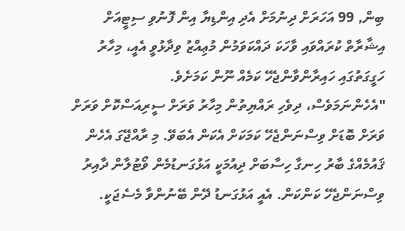ބިން, 99 އަހަރަށް ދިނުމަށް އެދި އިންޑިޔާ އިން ފޮނުވި ސިޓީއަށް އިޝާރާތް ކުރައްވައި ވާހަކަ ދައްކަވަމުން މުޢިއްޒު ވިދާޅުވީ އެއީ، މިހާރު ހަގީގަތުގައި ހައިރާންވާންޖެހޭ ކަމެއް ނޫން ކަމަށެވެ.
"އެހެންނަމަވެސް، ދިވެހި ރައްޔިތުން މިހާރު ވަރަށް ސީރިއަސްކޮށް ވަރަށް ވަރަށް ބޮޑަށް ވިސްނަންޖެހޭ ކަމަކަށް އެކަން އެބަވޭ. މި ރާއްޖޭގަ އެހެން ޤައުމެއްގެ ބާރު ހިނގާ ހިސާބަށް ދިއުމަކީ އަޅުގަނޑުމެން ވޯޓުލާން ދާއިރު ވިސްނަންޖެހޭ ކަންކަން. އެއީ އަޅުގަނޑު ދޭން ބޭނުންވާ މެސެޖަކީ.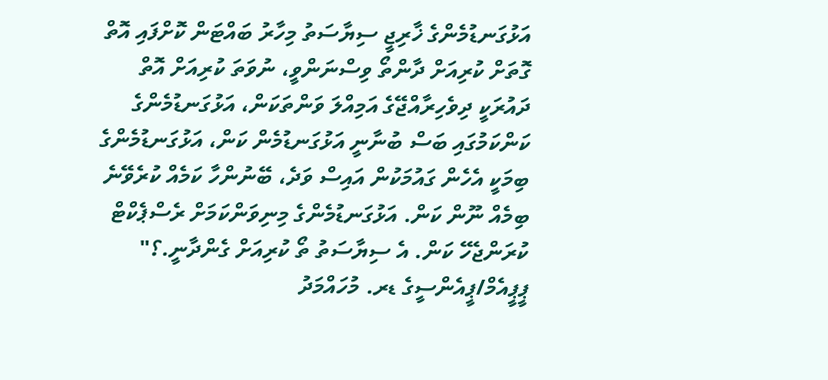އަޅުގަނޑުމެންގެ ޚާރިޖީ ސިޔާސަތު މިހާރު ބައްޓަން ކޮށްފައި އޮތް ގޮތަށް ކުރިއަށް ދާންތޯ ވިސްނަންވީ، ނުވަތަ ކުރިއަށް އޮތް ދައުރަކީ ދިވެހިރާއްޖޭގެ އަމިއްލަ ވަންތަކަން، އަޅުގަނޑުމެންގެ ކަންކަމުގައި ބަސް ބުނާނީ އަޅުގަނޑުމެން ކަން، އަޅުގަނޑުމެންގެ ބިމަކީ އެހެން ގައުމަކުން އައިސް ވަދެ، ބޭނުންހާ ކަމެއް ކުރެވޭނެ ބިމެއް ނޫން ކަން. އަޅުގަނޑުމެންގެ މިނިވަންކަމަށް ރެސްޕެކްޓް ކުރަންޖެހޭ ކަން. އެ ސިޔާސަތު ތޯ ކުރިއަށް ގެންދާނީ.؟"
ޕީޕީއެމް/ޕީއެންސީގެ ޑރ. މުހައްމަދު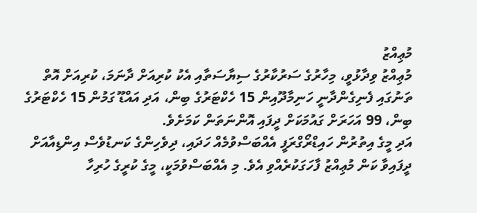މުޢިއްޒު
މުޢިއްޒު ވިދާޅުވީ، މިހާރުގެ ސަރުކާރުގެ ސިޔާސަތާއި އެކު ކުރިއަށް ދާނަމަ، ކުރިއަށް އޮތް ތަނުގައި ފެނިގެންދާނީ ހަނިމާދޫއިން 15 ހެކްޓަރުގެ ބިން، އަދި އައްޑޫ ގަމުން 15 ހެކްޓަރުގެ ބިން، 99 އަހަރަށް ގައުމަކަށް ދީފައި އޮންނަތަން ކަމަށެވެ.
އަދި މީގެ އިތުރުން ހައިޑްރޯގްރަފީ އެއްބަސްވުމެއް ހަދައި، ދިވެހިންގެ ކަނޑުވެސް އިންޑިއާއަށް ދީފައިވާ ކަން މުޢިއްޒު ފާހަގަކުރެއްވި އެވެ. މި އެއްބަސްވުމަކީ، މީގެ ކުރީގެ ހުރިހާ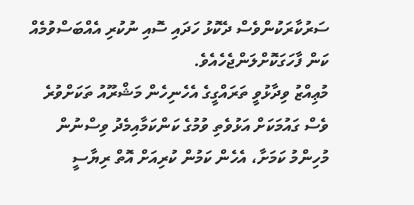ސަރުކާރަކުންވެސް ދެކޮޅު ހަދައި ސޮއި ނުކުރި އެއްބަސްވުމެއް ކަން ފާހަގަކޮށްލަންޖެހެއެވެ.
މުޢިއްޒު ވިދާޅުވީ ތަރައްގީގެ އެހެނިހެން މަޝްރޫއު ތަކަށްވުރެ ވެސް ގައުމަކަށް އަޅުވެތި ވުމުގެ ކަންކަމާއިމެދު ވިސްނުން މުހިންމު ކަމަށާ، އެހެން ކަމުން ކުރިއަށް އޮތް ރިޔާސީ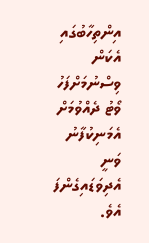އިންތިހާބުގައި އެކަން ވިސްނުމަށްފަހު ވޯޓު ދެއްވުމަށް އެމަނިކުފާނު ވަނީ އެދިވަޑައިގެންފަ އެވެ.